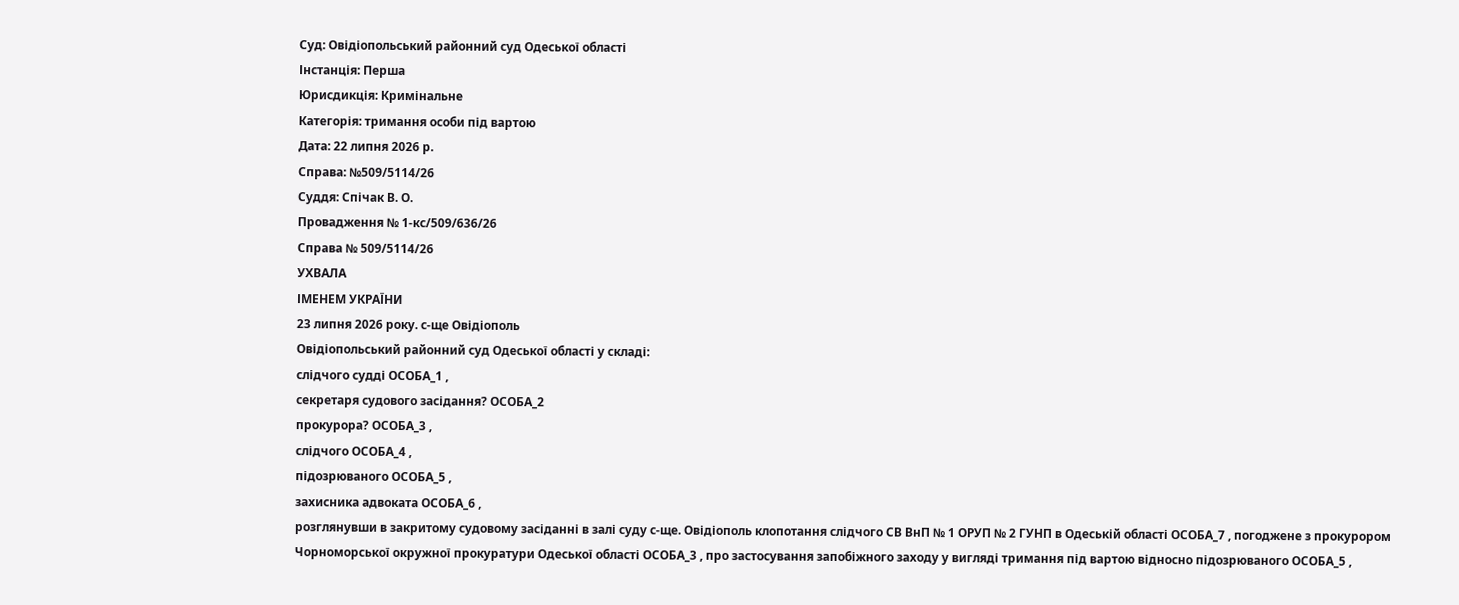Суд: Овідіопольський районний суд Одеської області
Інстанція: Перша
Юрисдикція: Кримінальне
Категорія: тримання особи під вартою
Дата: 22 липня 2026 р.
Справа: №509/5114/26
Суддя: Спічак В. О.
Провадження № 1-кс/509/636/26
Справа № 509/5114/26
УХВАЛА
ІМЕНЕМ УКРАЇНИ
23 липня 2026 року. с-ще Овідіополь
Овідіопольський районний суд Одеської області у складі:
слідчого судді ОСОБА_1 ,
секретаря судового засідання? ОСОБА_2
прокурора? ОСОБА_3 ,
слідчого ОСОБА_4 ,
підозрюваного ОСОБА_5 ,
захисника адвоката ОСОБА_6 ,
розглянувши в закритому судовому засіданні в залі суду с-ще. Овідіополь клопотання слідчого СВ ВнП № 1 ОРУП № 2 ГУНП в Одеській області ОСОБА_7 , погоджене з прокурором Чорноморської окружної прокуратури Одеської області ОСОБА_3 , про застосування запобіжного заходу у вигляді тримання під вартою відносно підозрюваного ОСОБА_5 ,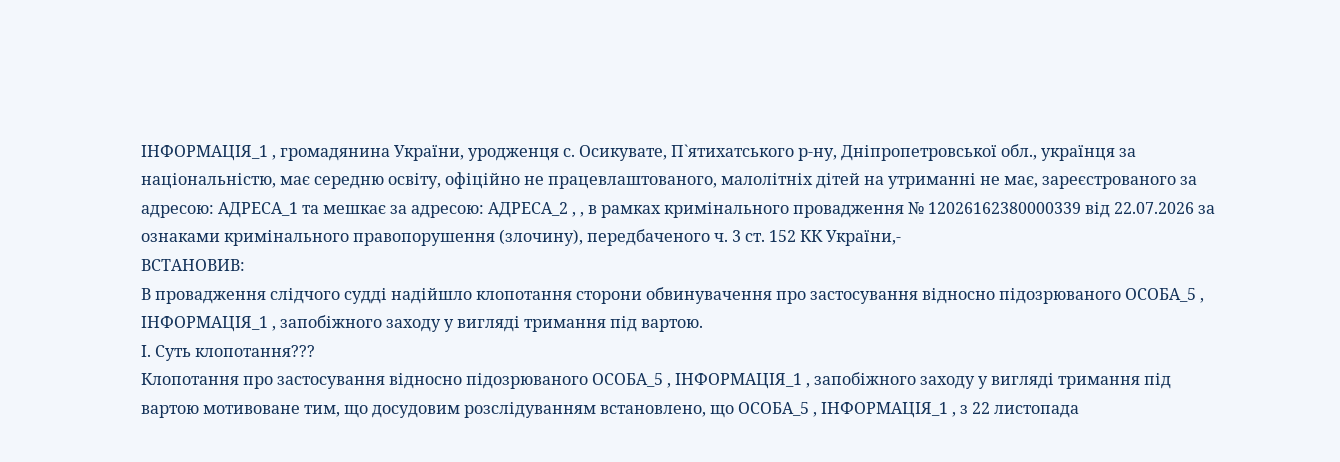ІНФОРМАЦІЯ_1 , громадянина України, уродженця с. Осикувате, П`ятихатського р-ну, Дніпропетровської обл., українця за національністю, має середню освіту, офіційно не працевлаштованого, малолітніх дітей на утриманні не має, зареєстрованого за адресою: АДРЕСА_1 та мешкає за адресою: АДРЕСА_2 , , в рамках кримінального провадження № 12026162380000339 від 22.07.2026 за ознаками кримінального правопорушення (злочину), передбаченого ч. 3 ст. 152 КК України,-
ВСТАНОВИВ:
В провадження слідчого судді надійшло клопотання сторони обвинувачення про застосування відносно підозрюваного ОСОБА_5 , ІНФОРМАЦІЯ_1 , запобіжного заходу у вигляді тримання під вартою.
І. Суть клопотання???
Клопотання про застосування відносно підозрюваного ОСОБА_5 , ІНФОРМАЦІЯ_1 , запобіжного заходу у вигляді тримання під вартою мотивоване тим, що досудовим розслідуванням встановлено, що ОСОБА_5 , ІНФОРМАЦІЯ_1 , з 22 листопада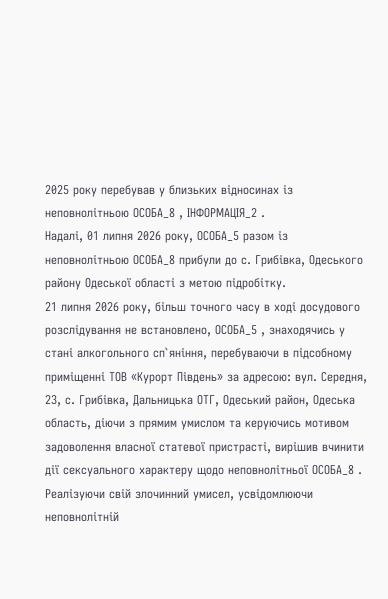2025 року перебував у близьких відносинах із неповнолітньою ОСОБА_8 , ІНФОРМАЦІЯ_2 .
Надалі, 01 липня 2026 року, ОСОБА_5 разом із неповнолітньою ОСОБА_8 прибули до с. Грибівка, Одеського району Одеської області з метою підробітку.
21 липня 2026 року, більш точного часу в ході досудового розслідування не встановлено, ОСОБА_5 , знаходячись у стані алкогольного сп`яніння, перебуваючи в підсобному приміщенні ТОВ «Курорт Південь» за адресою: вул. Середня, 23, с. Грибівка, Дальницька ОТГ, Одеський район, Одеська область, діючи з прямим умислом та керуючись мотивом задоволення власної статевої пристрасті, вирішив вчинити дії сексуального характеру щодо неповнолітньої ОСОБА_8 .
Реалізуючи свій злочинний умисел, усвідомлюючи неповнолітній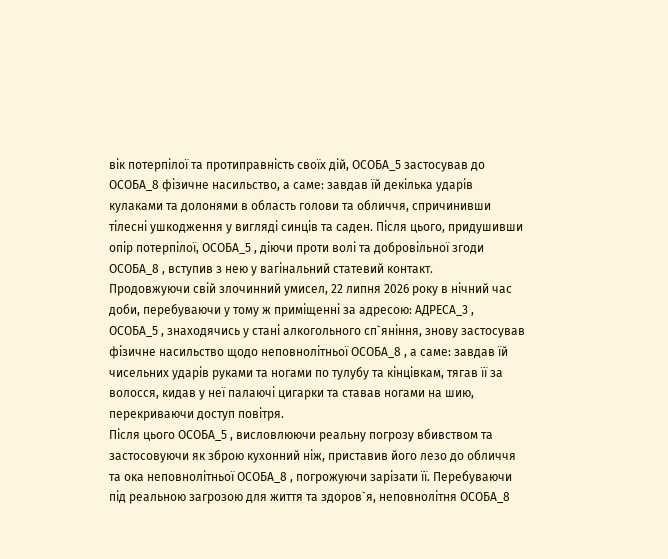вік потерпілої та протиправність своїх дій, ОСОБА_5 застосував до ОСОБА_8 фізичне насильство, а саме: завдав їй декілька ударів кулаками та долонями в область голови та обличчя, спричинивши тілесні ушкодження у вигляді синців та саден. Після цього, придушивши опір потерпілої, ОСОБА_5 , діючи проти волі та добровільної згоди ОСОБА_8 , вступив з нею у вагінальний статевий контакт.
Продовжуючи свій злочинний умисел, 22 липня 2026 року в нічний час доби, перебуваючи у тому ж приміщенні за адресою: АДРЕСА_3 , ОСОБА_5 , знаходячись у стані алкогольного сп`яніння, знову застосував фізичне насильство щодо неповнолітньої ОСОБА_8 , а саме: завдав їй чисельних ударів руками та ногами по тулубу та кінцівкам, тягав її за волосся, кидав у неї палаючі цигарки та ставав ногами на шию, перекриваючи доступ повітря.
Після цього ОСОБА_5 , висловлюючи реальну погрозу вбивством та застосовуючи як зброю кухонний ніж, приставив його лезо до обличчя та ока неповнолітньої ОСОБА_8 , погрожуючи зарізати її. Перебуваючи під реальною загрозою для життя та здоров`я, неповнолітня ОСОБА_8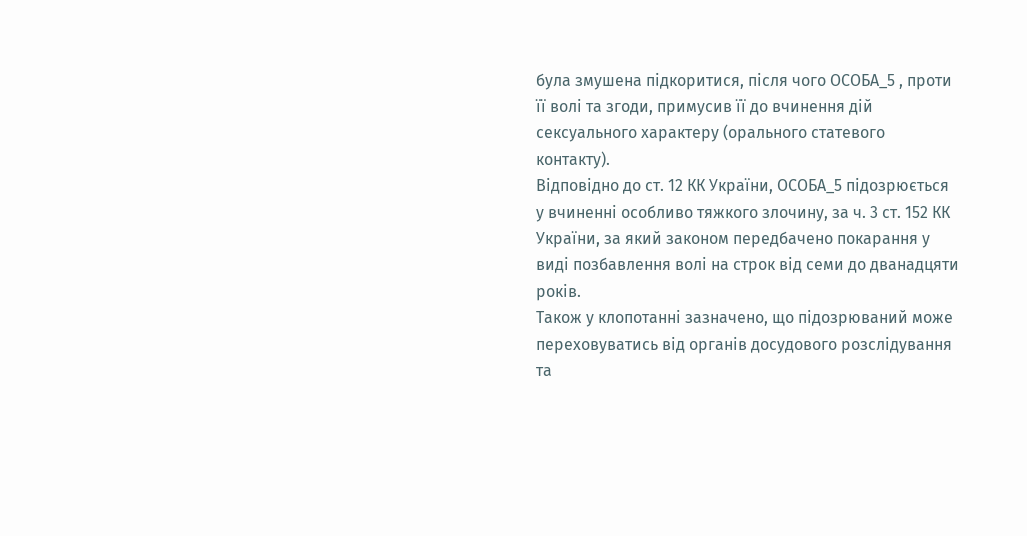була змушена підкоритися, після чого ОСОБА_5 , проти її волі та згоди, примусив її до вчинення дій сексуального характеру (орального статевого контакту).
Відповідно до ст. 12 КК України, ОСОБА_5 підозрюється у вчиненні особливо тяжкого злочину, за ч. 3 ст. 152 КК України, за який законом передбачено покарання у виді позбавлення волі на строк від семи до дванадцяти років.
Також у клопотанні зазначено, що підозрюваний може переховуватись від органів досудового розслідування та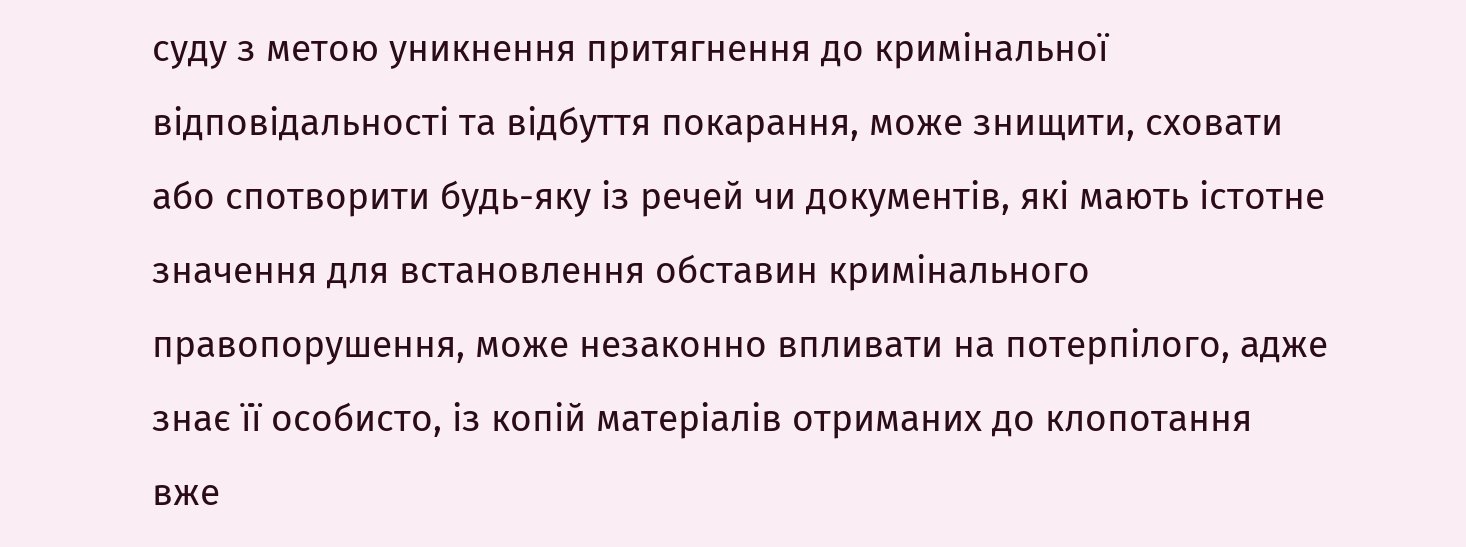суду з метою уникнення притягнення до кримінальної відповідальності та відбуття покарання, може знищити, сховати або спотворити будь-яку із речей чи документів, які мають істотне значення для встановлення обставин кримінального правопорушення, може незаконно впливати на потерпілого, адже знає її особисто, із копій матеріалів отриманих до клопотання вже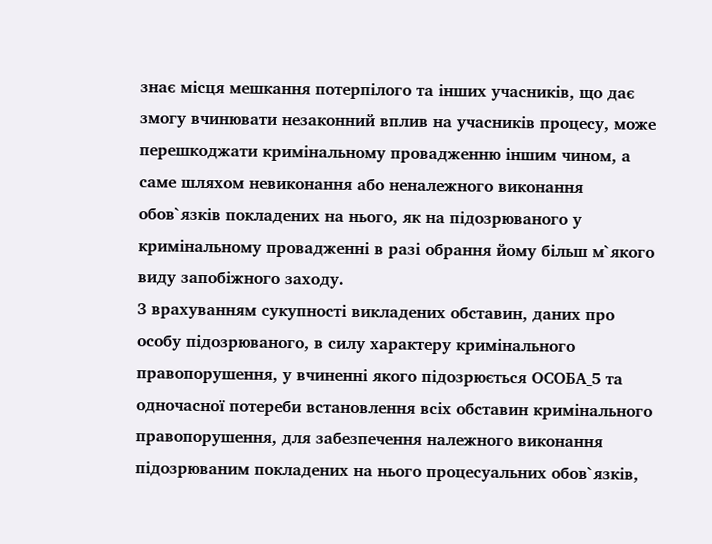знає місця мешкання потерпілого та інших учасників, що дає змогу вчинювати незаконний вплив на учасників процесу, може перешкоджати кримінальному провадженню іншим чином, а саме шляхом невиконання або неналежного виконання обов`язків покладених на нього, як на підозрюваного у кримінальному провадженні в разі обрання йому більш м`якого виду запобіжного заходу.
З врахуванням сукупності викладених обставин, даних про особу підозрюваного, в силу характеру кримінального правопорушення, у вчиненні якого підозрюється ОСОБА_5 та одночасної потереби встановлення всіх обставин кримінального правопорушення, для забезпечення належного виконання підозрюваним покладених на нього процесуальних обов`язків,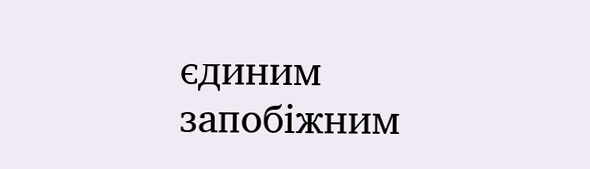єдиним запобіжним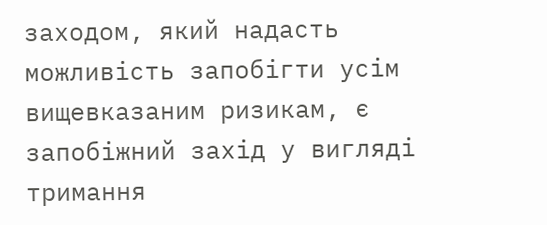заходом, який надасть можливість запобігти усім вищевказаним ризикам, є запобіжний захід у вигляді тримання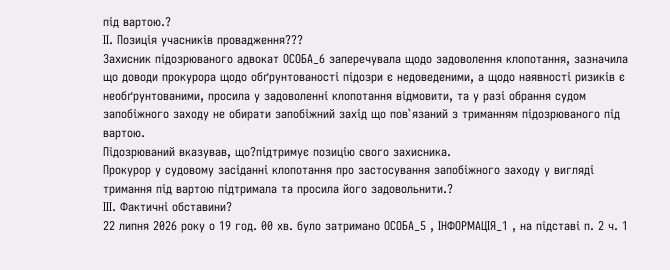під вартою.?
ІІ. Позиція учасників провадження???
Захисник підозрюваного адвокат ОСОБА_6 заперечувала щодо задоволення клопотання, зазначила що доводи прокурора щодо обґрунтованості підозри є недоведеними, а щодо наявності ризиків є необґрунтованими, просила у задоволенні клопотання відмовити, та у разі обрання судом запобіжного заходу не обирати запобіжний захід що пов`язаний з триманням підозрюваного під вартою.
Підозрюваний вказував, що?підтримує позицію свого захисника.
Прокурор у судовому засіданні клопотання про застосування запобіжного заходу у вигляді тримання під вартою підтримала та просила його задовольнити.?
ІІІ. Фактичні обставини?
22 липня 2026 року о 19 год. 00 хв. було затримано ОСОБА_5 , ІНФОРМАЦІЯ_1 , на підставі п. 2 ч. 1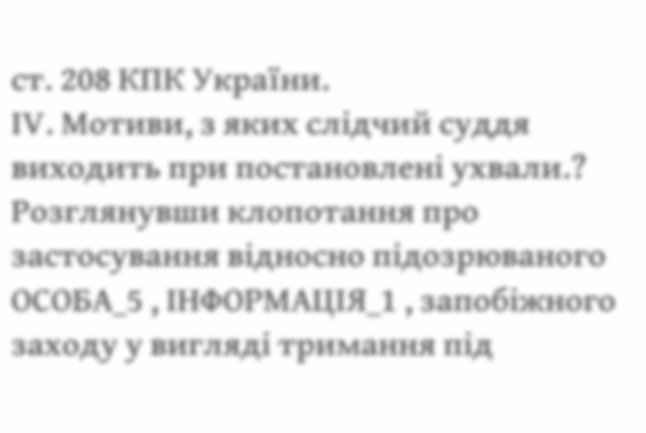ст. 208 КПК України.
ІV. Мотиви, з яких слідчий суддя виходить при постановлені ухвали.?
Розглянувши клопотання про застосування відносно підозрюваного ОСОБА_5 , ІНФОРМАЦІЯ_1 , запобіжного заходу у вигляді тримання під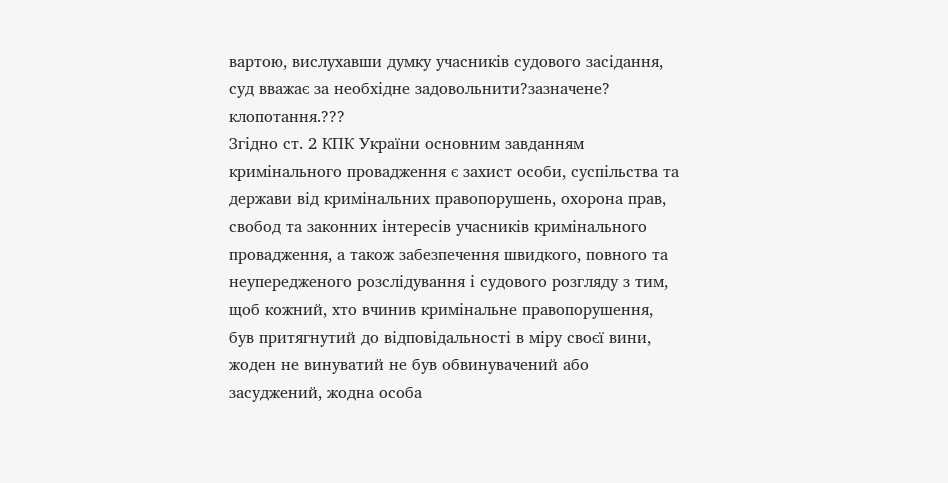вартою, вислухавши думку учасників судового засідання, суд вважає за необхідне задовольнити?зазначене? клопотання.???
Згідно ст. 2 КПК України основним завданням кримінального провадження є захист особи, суспільства та держави від кримінальних правопорушень, охорона прав, свобод та законних інтересів учасників кримінального провадження, а також забезпечення швидкого, повного та неупередженого розслідування і судового розгляду з тим, щоб кожний, хто вчинив кримінальне правопорушення, був притягнутий до відповідальності в міру своєї вини, жоден не винуватий не був обвинувачений або засуджений, жодна особа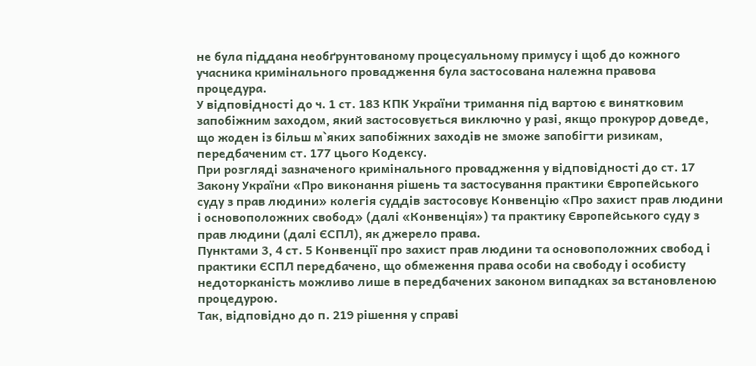не була піддана необґрунтованому процесуальному примусу і щоб до кожного учасника кримінального провадження була застосована належна правова процедура.
У відповідності до ч. 1 ст. 183 КПК України тримання під вартою є винятковим запобіжним заходом, який застосовується виключно у разі, якщо прокурор доведе, що жоден із більш м`яких запобіжних заходів не зможе запобігти ризикам, передбаченим ст. 177 цього Кодексу.
При розгляді зазначеного кримінального провадження у відповідності до ст. 17 Закону України «Про виконання рішень та застосування практики Європейського суду з прав людини» колегія суддів застосовує Конвенцію «Про захист прав людини і основоположних свобод» (далі «Конвенція») та практику Європейського суду з прав людини (далі ЄСПЛ), як джерело права.
Пунктами 3, 4 ст. 5 Конвенції про захист прав людини та основоположних свобод і практики ЄСПЛ передбачено, що обмеження права особи на свободу і особисту недоторканість можливо лише в передбачених законом випадках за встановленою процедурою.
Так, відповідно до п. 219 рішення у справі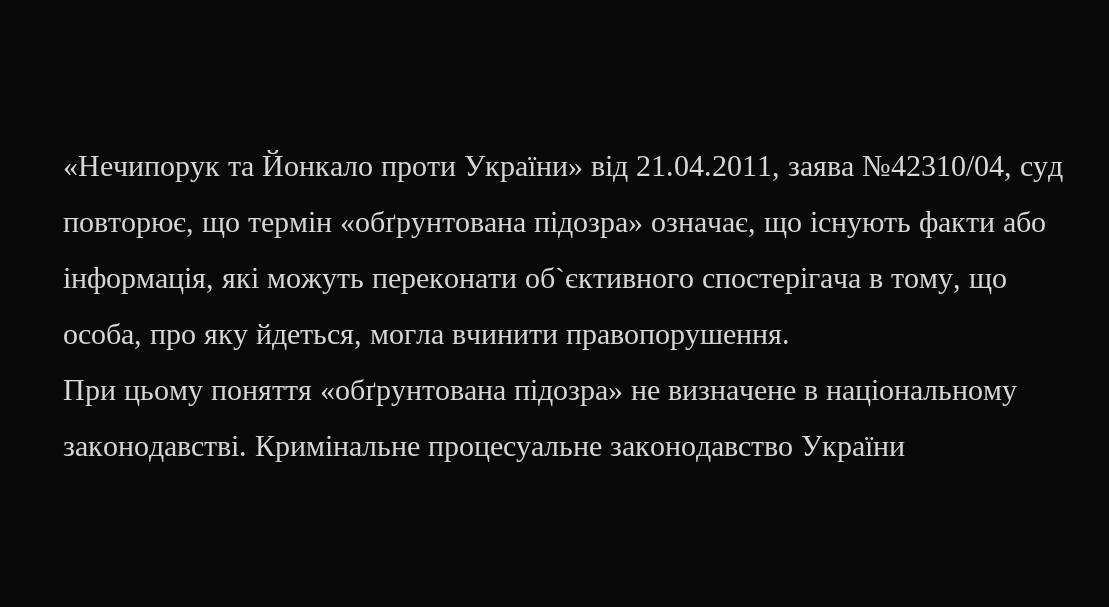«Нечипорук та Йонкало проти України» від 21.04.2011, заява №42310/04, суд повторює, що термін «обґрунтована підозра» означає, що існують факти або інформація, які можуть переконати об`єктивного спостерігача в тому, що особа, про яку йдеться, могла вчинити правопорушення.
При цьому поняття «обґрунтована підозра» не визначене в національному законодавстві. Кримінальне процесуальне законодавство України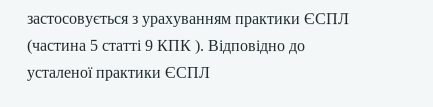застосовується з урахуванням практики ЄСПЛ (частина 5 статті 9 КПК ). Відповідно до усталеної практики ЄСПЛ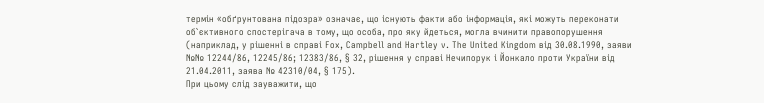термін «обґрунтована підозра» означає, що існують факти або інформація, які можуть переконати об`єктивного спостерігача в тому, що особа, про яку йдеться, могла вчинити правопорушення (наприклад, у рішенні в справі Fox, Campbell and Hartley v. The United Kingdom від 30.08.1990, заяви №№ 12244/86, 12245/86; 12383/86, § 32, рішення у справі Нечипорук і Йонкало проти України від 21.04.2011, заява № 42310/04, § 175).
При цьому слід зауважити, що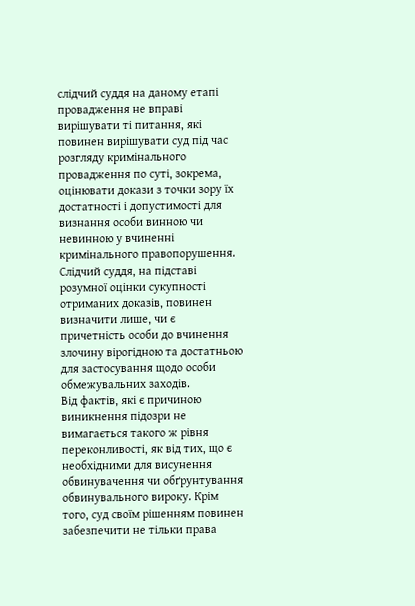слідчий суддя на даному етапі провадження не вправі вирішувати ті питання, які повинен вирішувати суд під час розгляду кримінального провадження по суті, зокрема, оцінювати докази з точки зору їх достатності і допустимості для визнання особи винною чи невинною у вчиненні кримінального правопорушення. Слідчий суддя, на підставі розумної оцінки сукупності отриманих доказів, повинен визначити лише, чи є причетність особи до вчинення злочину вірогідною та достатньою для застосування щодо особи обмежувальних заходів.
Від фактів, які є причиною виникнення підозри не вимагається такого ж рівня переконливості, як від тих, що є необхідними для висунення обвинувачення чи обґрунтування обвинувального вироку. Крім того, суд своїм рішенням повинен забезпечити не тільки права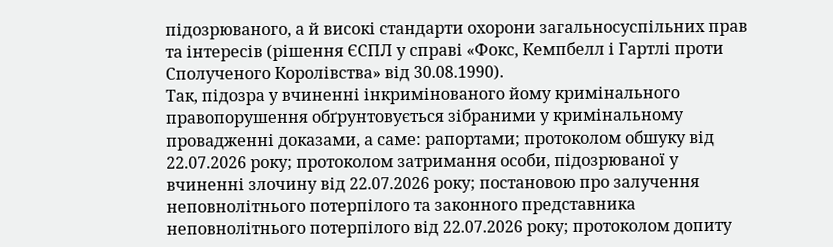підозрюваного, а й високі стандарти охорони загальносуспільних прав та інтересів (рішення ЄСПЛ у справі «Фокс, Кемпбелл і Гартлі проти Сполученого Королівства» від 30.08.1990).
Так, підозра у вчиненні інкримінованого йому кримінального правопорушення обґрунтовується зібраними у кримінальному провадженні доказами, а саме: рапортами; протоколом обшуку від 22.07.2026 року; протоколом затримання особи, підозрюваної у вчиненні злочину від 22.07.2026 року; постановою про залучення неповнолітнього потерпілого та законного представника неповнолітнього потерпілого від 22.07.2026 року; протоколом допиту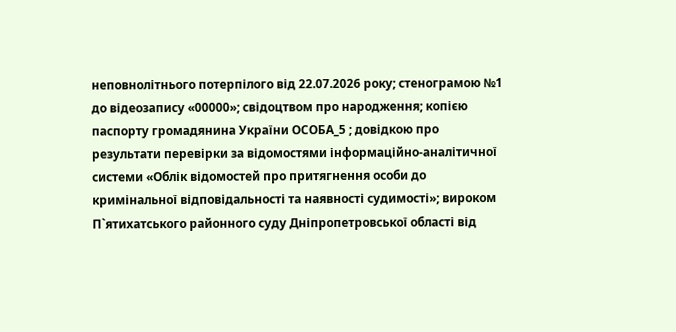неповнолітнього потерпілого від 22.07.2026 року; стенограмою №1 до відеозапису «00000»; свідоцтвом про народження; копією паспорту громадянина України ОСОБА_5 ; довідкою про результати перевірки за відомостями інформаційно-аналітичної системи «Облік відомостей про притягнення особи до кримінальної відповідальності та наявності судимості»; вироком П`ятихатського районного суду Дніпропетровської області від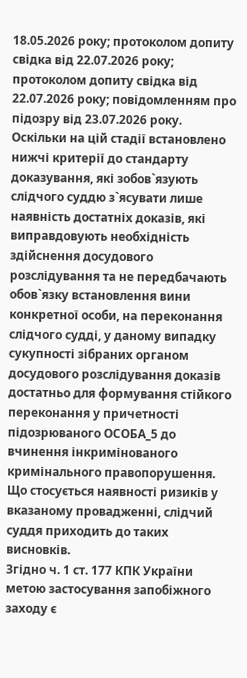18.05.2026 року; протоколом допиту свідка від 22.07.2026 року; протоколом допиту свідка від 22.07.2026 року; повідомленням про підозру від 23.07.2026 року.
Оскільки на цій стадії встановлено нижчі критерії до стандарту доказування, які зобов`язують слідчого суддю з`ясувати лише наявність достатніх доказів, які виправдовують необхідність здійснення досудового розслідування та не передбачають обов`язку встановлення вини конкретної особи, на переконання слідчого судді, у даному випадку сукупності зібраних органом досудового розслідування доказів достатньо для формування стійкого переконання у причетності підозрюваного ОСОБА_5 до вчинення інкримінованого кримінального правопорушення.
Що стосується наявності ризиків у вказаному провадженні, слідчий суддя приходить до таких висновків.
Згідно ч. 1 ст. 177 КПК України метою застосування запобіжного заходу є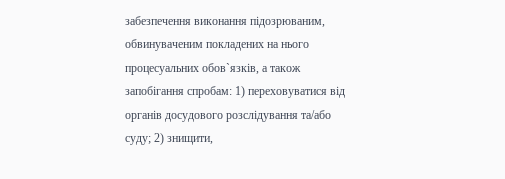забезпечення виконання підозрюваним, обвинуваченим покладених на нього процесуальних обов`язків, а також запобігання спробам: 1) переховуватися від органів досудового розслідування та/або суду; 2) знищити,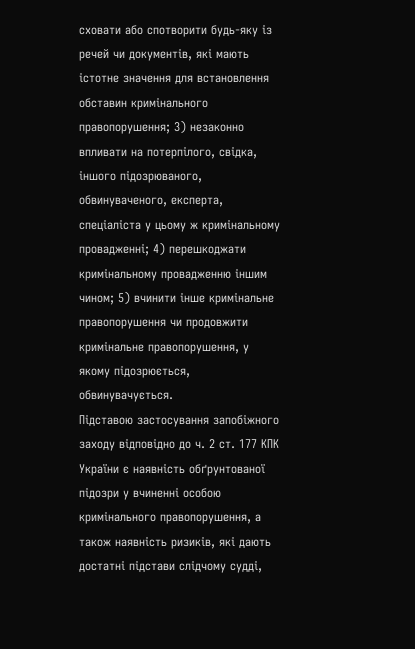сховати або спотворити будь-яку із речей чи документів, які мають істотне значення для встановлення обставин кримінального правопорушення; 3) незаконно впливати на потерпілого, свідка, іншого підозрюваного, обвинуваченого, експерта, спеціаліста у цьому ж кримінальному провадженні; 4) перешкоджати кримінальному провадженню іншим чином; 5) вчинити інше кримінальне правопорушення чи продовжити кримінальне правопорушення, у якому підозрюється, обвинувачується.
Підставою застосування запобіжного заходу відповідно до ч. 2 ст. 177 КПК України є наявність обґрунтованої підозри у вчиненні особою кримінального правопорушення, а також наявність ризиків, які дають достатні підстави слідчому судді,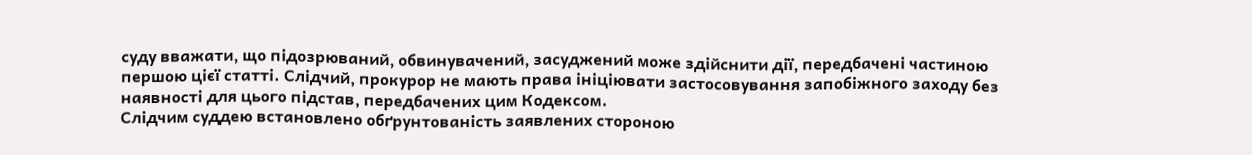суду вважати, що підозрюваний, обвинувачений, засуджений може здійснити дії, передбачені частиною першою цієї статті. Слідчий, прокурор не мають права ініціювати застосовування запобіжного заходу без наявності для цього підстав, передбачених цим Кодексом.
Слідчим суддею встановлено обґрунтованість заявлених стороною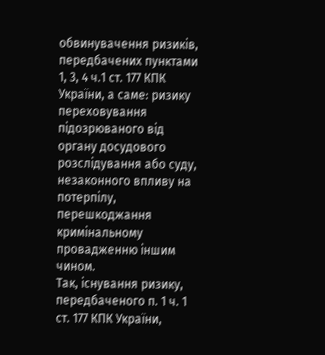обвинувачення ризиків, передбачених пунктами 1, 3, 4 ч.1 ст. 177 КПК України, а саме: ризику переховування підозрюваного від органу досудового розслідування або суду, незаконного впливу на потерпілу, перешкоджання кримінальному провадженню іншим чином.
Так, існування ризику, передбаченого п. 1 ч. 1 ст. 177 КПК України,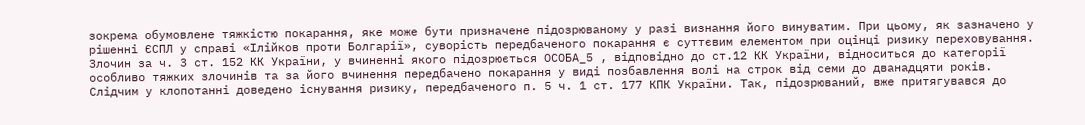зокрема обумовлене тяжкістю покарання, яке може бути призначене підозрюваному у разі визнання його винуватим. При цьому, як зазначено у рішенні ЄСПЛ у справі «Ілійков проти Болгарії», суворість передбаченого покарання є суттєвим елементом при оцінці ризику переховування.
Злочин за ч. 3 ст. 152 КК України, у вчиненні якого підозрюється ОСОБА_5 , відповідно до ст.12 КК України, відноситься до категорії особливо тяжких злочинів та за його вчинення передбачено покарання у виді позбавлення волі на строк від семи до дванадцяти років.
Слідчим у клопотанні доведено існування ризику, передбаченого п. 5 ч. 1 ст. 177 КПК України. Так, підозрюваний, вже притягувався до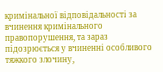кримінальної відповідальності за вчинення кримінального правопорушення, та зараз підозрюється у вчиненні особливого тяжкого злочину,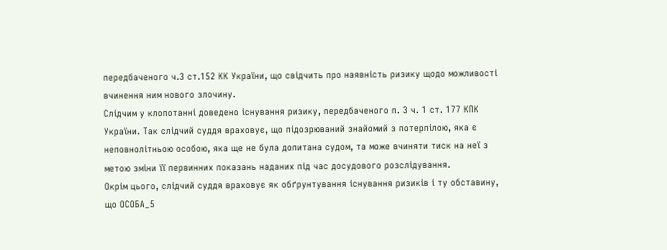передбаченого ч.3 ст.152 КК України, що свідчить про наявність ризику щодо можливості вчинення ним нового злочину.
Слідчим у клопотанні доведено існування ризику, передбаченого п. 3 ч. 1 ст. 177 КПК України. Так слідчий суддя враховує, що підозрюваний знайомий з потерпілою, яка є неповнолітньою особою, яка ще не була допитана судом, та може вчиняти тиск на неї з метою зміни її первинних показань наданих під час досудового розслідування.
Окрім цього, слідчий суддя враховує як обґрунтування існування ризиків і ту обставину, що ОСОБА_5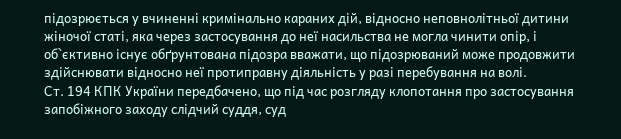підозрюється у вчиненні кримінально караних дій, відносно неповнолітньої дитини жіночої статі, яка через застосування до неї насильства не могла чинити опір, і об`єктивно існує обґрунтована підозра вважати, що підозрюваний може продовжити здійснювати відносно неї протиправну діяльність у разі перебування на волі.
Ст. 194 КПК України передбачено, що під час розгляду клопотання про застосування запобіжного заходу слідчий суддя, суд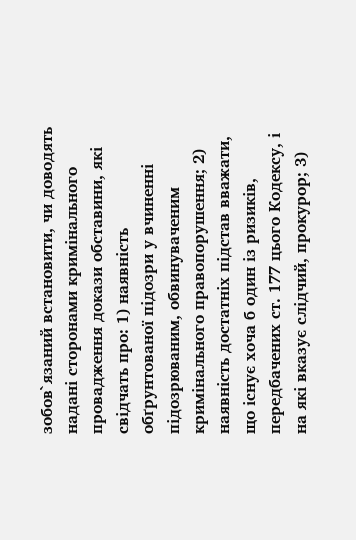зобов`язаний встановити, чи доводять надані сторонами кримінального провадження докази обставини, які свідчать про: 1) наявність обґрунтованої підозри у вчиненні підозрюваним, обвинуваченим кримінального правопорушення; 2) наявність достатніх підстав вважати, що існує хоча б один із ризиків, передбачених ст. 177 цього Кодексу, і на які вказує слідчий, прокурор; 3)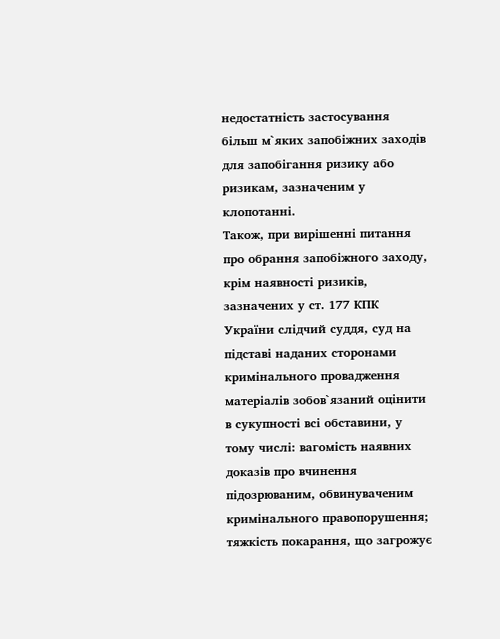недостатність застосування більш м`яких запобіжних заходів для запобігання ризику або ризикам, зазначеним у клопотанні.
Також, при вирішенні питання про обрання запобіжного заходу, крім наявності ризиків, зазначених у ст. 177 КПК України слідчий суддя, суд на підставі наданих сторонами кримінального провадження матеріалів зобов`язаний оцінити в сукупності всі обставини, у тому числі: вагомість наявних доказів про вчинення підозрюваним, обвинуваченим кримінального правопорушення; тяжкість покарання, що загрожує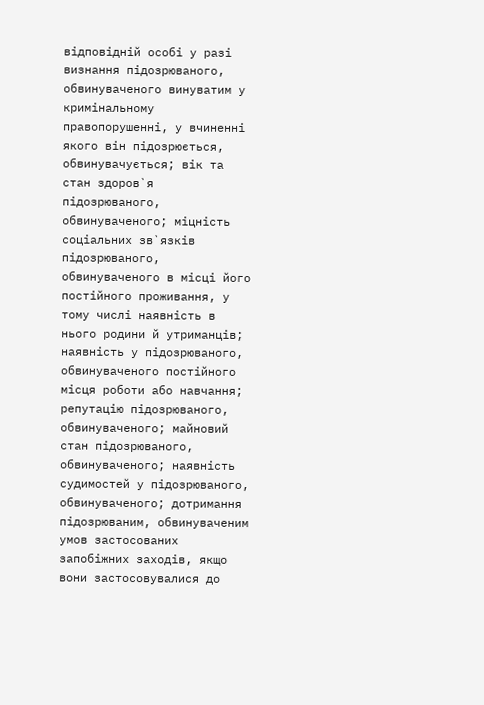відповідній особі у разі визнання підозрюваного, обвинуваченого винуватим у кримінальному правопорушенні, у вчиненні якого він підозрюється, обвинувачується; вік та стан здоров`я підозрюваного, обвинуваченого; міцність соціальних зв`язків підозрюваного, обвинуваченого в місці його постійного проживання, у тому числі наявність в нього родини й утриманців; наявність у підозрюваного, обвинуваченого постійного місця роботи або навчання; репутацію підозрюваного, обвинуваченого; майновий стан підозрюваного, обвинуваченого; наявність судимостей у підозрюваного, обвинуваченого; дотримання підозрюваним, обвинуваченим умов застосованих запобіжних заходів, якщо вони застосовувалися до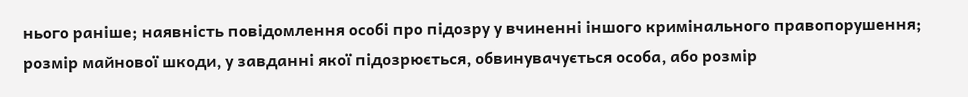нього раніше; наявність повідомлення особі про підозру у вчиненні іншого кримінального правопорушення; розмір майнової шкоди, у завданні якої підозрюється, обвинувачується особа, або розмір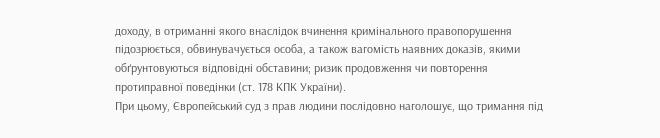доходу, в отриманні якого внаслідок вчинення кримінального правопорушення підозрюється, обвинувачується особа, а також вагомість наявних доказів, якими обґрунтовуються відповідні обставини; ризик продовження чи повторення протиправної поведінки (ст. 178 КПК України).
При цьому, Європейський суд з прав людини послідовно наголошує, що тримання під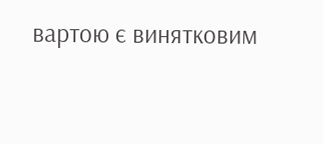вартою є винятковим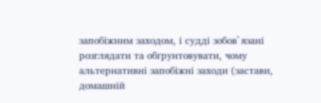запобіжним заходом, і судді зобов`язані розглядати та обґрунтовувати, чому альтернативні запобіжні заходи (застави, домашній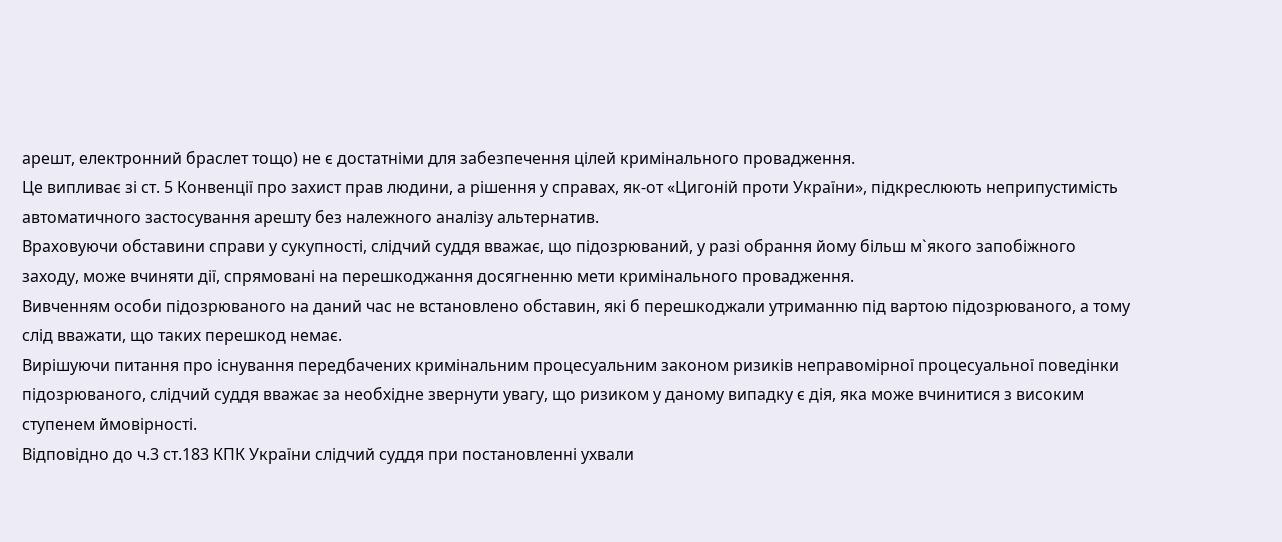арешт, електронний браслет тощо) не є достатніми для забезпечення цілей кримінального провадження.
Це випливає зі ст. 5 Конвенції про захист прав людини, а рішення у справах, як-от «Цигоній проти України», підкреслюють неприпустимість автоматичного застосування арешту без належного аналізу альтернатив.
Враховуючи обставини справи у сукупності, слідчий суддя вважає, що підозрюваний, у разі обрання йому більш м`якого запобіжного заходу, може вчиняти дії, спрямовані на перешкоджання досягненню мети кримінального провадження.
Вивченням особи підозрюваного на даний час не встановлено обставин, які б перешкоджали утриманню під вартою підозрюваного, а тому слід вважати, що таких перешкод немає.
Вирішуючи питання про існування передбачених кримінальним процесуальним законом ризиків неправомірної процесуальної поведінки підозрюваного, слідчий суддя вважає за необхідне звернути увагу, що ризиком у даному випадку є дія, яка може вчинитися з високим ступенем ймовірності.
Відповідно до ч.3 ст.183 КПК України слідчий суддя при постановленні ухвали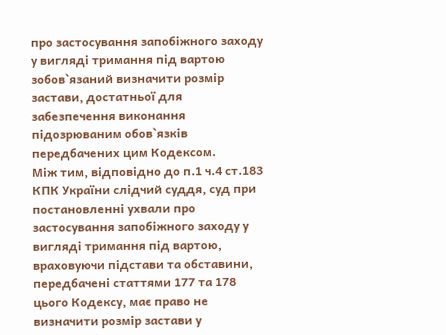про застосування запобіжного заходу у вигляді тримання під вартою зобов`язаний визначити розмір застави, достатньої для забезпечення виконання підозрюваним обов`язків передбачених цим Кодексом.
Між тим, відповідно до п.1 ч.4 ст.183 КПК України слідчий суддя, суд при постановленні ухвали про застосування запобіжного заходу у вигляді тримання під вартою, враховуючи підстави та обставини, передбачені статтями 177 та 178 цього Кодексу, має право не визначити розмір застави у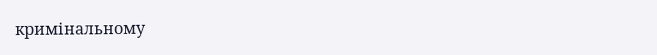кримінальному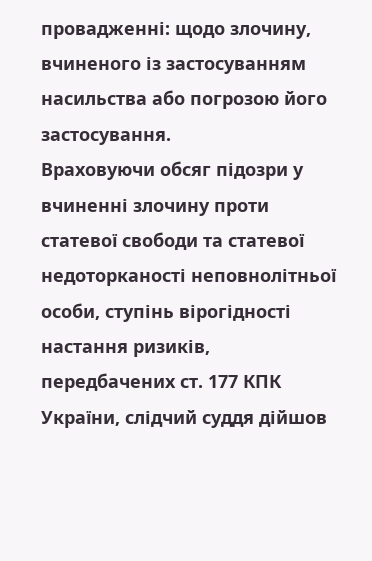провадженні: щодо злочину, вчиненого із застосуванням насильства або погрозою його застосування.
Враховуючи обсяг підозри у вчиненні злочину проти статевої свободи та статевої недоторканості неповнолітньої особи, ступінь вірогідності настання ризиків, передбачених ст. 177 КПК України, слідчий суддя дійшов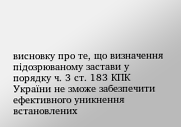висновку про те, що визначення підозрюваному застави у порядку ч. 3 ст. 183 КПК України не зможе забезпечити ефективного уникнення встановлених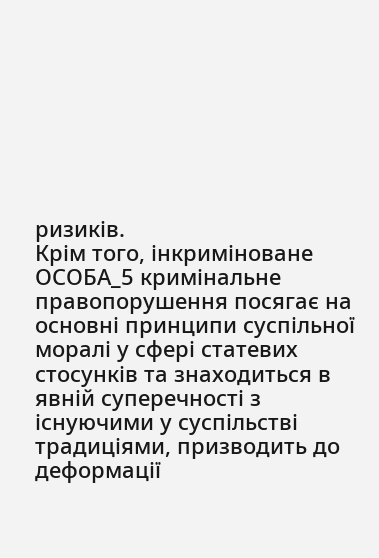ризиків.
Крім того, інкриміноване ОСОБА_5 кримінальне правопорушення посягає на основні принципи суспільної моралі у сфері статевих стосунків та знаходиться в явній суперечності з існуючими у суспільстві традиціями, призводить до деформації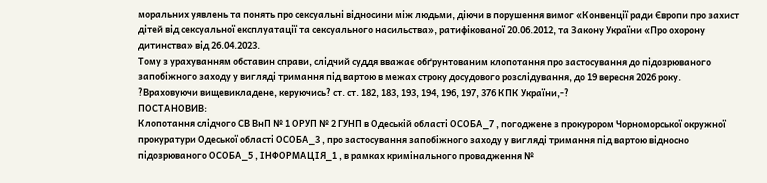моральних уявлень та понять про сексуальні відносини між людьми, діючи в порушення вимог «Конвенції ради Європи про захист дітей від сексуальної експлуатації та сексуального насильства», ратифікованої 20.06.2012, та Закону України «Про охорону дитинства» від 26.04.2023.
Тому з урахуванням обставин справи, слідчий суддя вважає обґрунтованим клопотання про застосування до підозрюваного запобіжного заходу у вигляді тримання під вартою в межах строку досудового розслідування, до 19 вересня 2026 року.
?Враховуючи вищевикладене, керуючись? ст. ст. 182, 183, 193, 194, 196, 197, 376 КПК України,-?
ПОСТАНОВИВ:
Клопотання слідчого СВ ВнП № 1 ОРУП № 2 ГУНП в Одеській області ОСОБА_7 , погоджене з прокурором Чорноморської окружної прокуратури Одеської області ОСОБА_3 , про застосування запобіжного заходу у вигляді тримання під вартою відносно підозрюваного ОСОБА_5 , ІНФОРМАЦІЯ_1 , в рамках кримінального провадження №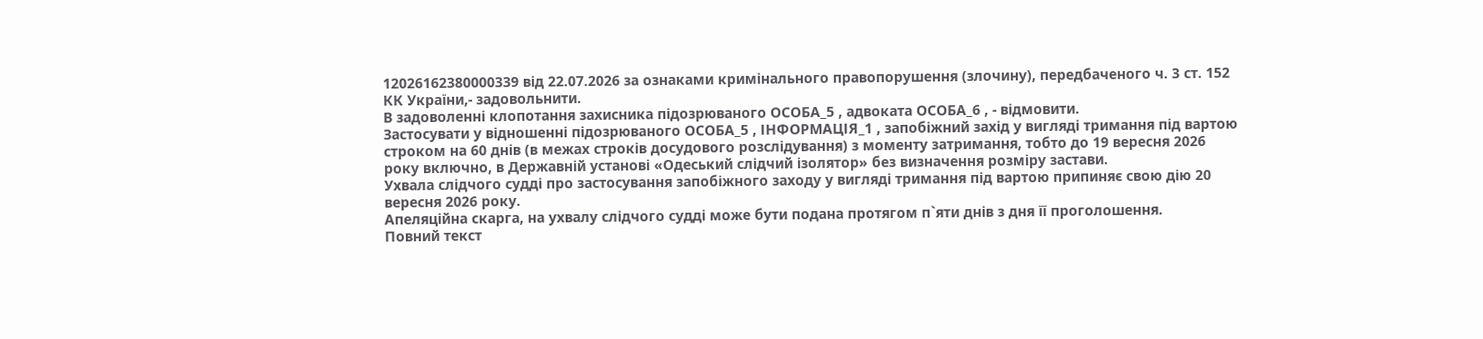12026162380000339 від 22.07.2026 за ознаками кримінального правопорушення (злочину), передбаченого ч. 3 ст. 152 КК України,- задовольнити.
В задоволенні клопотання захисника підозрюваного ОСОБА_5 , адвоката ОСОБА_6 , - відмовити.
Застосувати у відношенні підозрюваного ОСОБА_5 , ІНФОРМАЦІЯ_1 , запобіжний захід у вигляді тримання під вартою строком на 60 днів (в межах строків досудового розслідування) з моменту затримання, тобто до 19 вересня 2026 року включно, в Державній установі «Одеський слідчий ізолятор» без визначення розміру застави.
Ухвала слідчого судді про застосування запобіжного заходу у вигляді тримання під вартою припиняє свою дію 20 вересня 2026 року.
Апеляційна скарга, на ухвалу слідчого судді може бути подана протягом п`яти днів з дня її проголошення.
Повний текст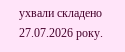ухвали складено 27.07.2026 року.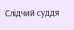Слідчий суддя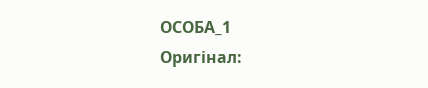ОСОБА_1
Оригінал: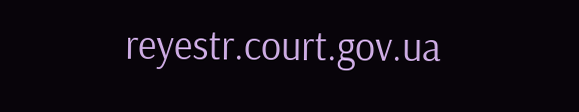reyestr.court.gov.ua